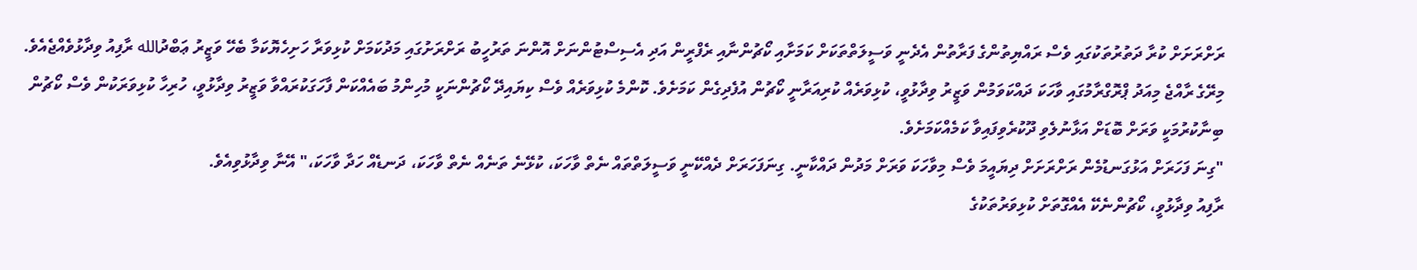ރަށްރަށަށް ކުރާ ދަތުރުތަކުގައި ވެސް ރައްޔިތުންގެ ފަރާތުން އެދެނީ ވަސީލަތްތަކަށް ކަމަށާއި ކޯޗުންނާއި ރެފްރީން އަދި އެސިސްޓުންނަށް އޮންނަ ތަރުހީބު ރަށްރަށުގައި މަދުކަމަށް ކުޅިވަރާ ހަށިހެޔޮކަމާ ބެހޭ ވަޒީރު ޢަބްދުالله ރާފިއު ވިދާޅުވެއްޖެއެވެ.
މިރޭގެ ރާއްޖެ މިއަދު ޕްރޮގްރާމުގައި ވާހަކަ ދައްކަވަމުން ވަޒީރު ވިދާޅުވީ، ކުޅިވަރެއް ކުރިއަރާނީ ކޯޗުން އުފެދިގެން ކަމަށެވެ. ކޮންމެ ކުޅިވަރެއް ވެސް ކިޔައިދޭ ކޯޗުންނަކީ މުހިންމު ބައެއްކަން ފާހަގަކުރައްވާ ވަޒީރު ވިދާޅުވީ، ހުރިހާ ކުޅިވަރަކުން ވެސް ކޯޗުން ބިނާކުރުމަކީ ވަރަށް ބޮޑަށް އަޅާނުލެވި ދޫކުރެވިފައިވާ ކަމެއްކަމަށެވެ.
"ގިނަ ފަހަރަށް އަޅުގަނޑުމެން ރަށްރަށަށް ދިޔައީމަ ވެސް މިވާހަކަ ވަރަށް މަދުން ދައްކާނީ. ގިނަފަހަރަށް ދެއްކޭނީ ވަސީލަތްތައް ނެތް ވާހަކަ، ކުޅޭނެ ތަނެއް ނެތް ވާހަކަ، ދަނޑެއް ހަދާ ވާހަކަ،" އޭނާ ވިދާޅުވިއެވެ.
ރާފިއު ވިދާޅުވީ، ކޯޗުންނެކޭ އެއްގޮތަށް ކުޅިވަރުތަކުގެ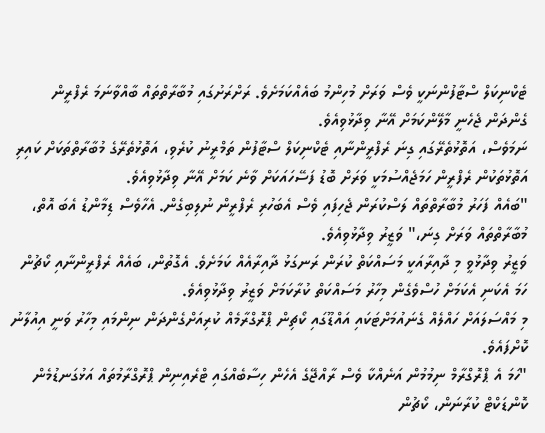ޓެކްނިކަލް ސްޓާފުންނަކީ ވެސް ވަރަށް މުހިންމު ބައެއްކަމަށެވެ. ރަށްރަށުގައި މުބާރާތްތައް ބާއްވާނަމަ ރެފްރީން ގެންދަން ޖެހެނީ މާލޭންކަމަށް އޭނާ ވިދާޅުވިއެވެ.
ނަމަވެސް، އަތޮޅުތެރޭގައި ގިނަ ރެފްރީންނާއި ޓެކްނިކަލް ސްޓާފުން ތަމްރީނު ކުރެވި، އަތޮޅުތެރޭގެ މުބާރާތްތަކަށް ކައިރި އަތޮޅުތަކުން ރެފްރީން ހަމަޖެއްސުމަކީ ވަރަށް ބޮޑު ފަސޭހައަކަށް ވާނެ ކަމަށް އޭނާ ވިދާޅުވިއެވެ.
"ބައެއް ފަހަރު މުބާރާތްތައް ލަސްކުރަން ޖެހިފައި ވެސް އެބަހުރި ރެފްރީން ނުލިބިގެން. އެހާވެސް ޑިމާންޑު އެބަ އޮތް، މުބާރާތްތައް ވަރަށް ގިނަ،" ވަޒީރު ވިދާޅުވިއެވެ.
ވަޒީރު ވިދާޅުވީ މި ދާއިރާއަކީ މަސައްކަތް ކުރަން ރަނގަޅު ދާއިރާއެއް ކަމަށެވެ. އެގޮތުން، ބައެއް ރެފްރީންނާއި ކޯޗުން ހަމަ އެކަނި އެކަމަށް ހުސްވެގެން މިހާރު މަސައްކަތް ކުރާކަމަށް ވަޒީރު ވިދާޅުވިއެވެ.
މި މައްސަލައަށް ހައްލެއް ގެނައުމަށްޓަކައި އައްޑޫގައި ކޯޗިން ޕްރޮގްރާމެއް ކުރިއަށްގެންދަން ނިންމައި މިހާރު ވަނީ އިއުލާނު ކޮށްފައެވެ.
"ހަމަ އެ ޕްރޮގްރާމް ނިމުމުން އަނެއްކާ ވެސް ރާއްޖޭގެ އެހެން ހިސާބެއްގައި ޓްރެއިނިން ޕްރޮގްރާމުތައް އަޅުގަނޑުމެން ކޮންޑަކްޓް ކުރާނަން، ކޯޗުން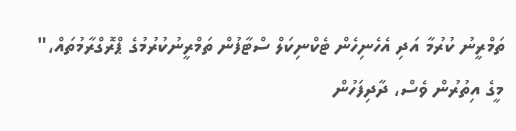ތަމްރީނު ކުރުމާ އަދި އެހެނިހެން ޓެކްނިކަލް ސްޓާފުން ތަމްރީނުކުރުމުގެ ޕްރޮގްރާމުތައް،"
މީގެ އިތުރުން ވެސް، ދާދިފަހުން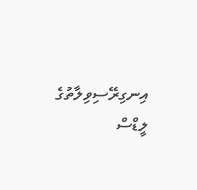އިނގިރޭސިވިލާތުގެ ލީޑްސް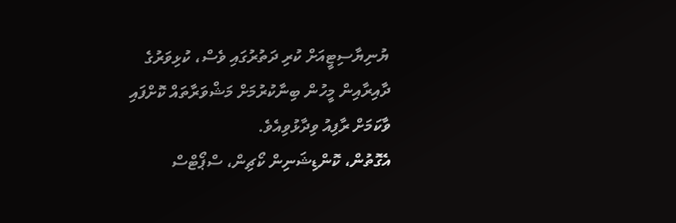ޔުނިޔާސިޓީއަށް ކުރި ދަތުރުގައި ވެސް، ކުޅިވަރުގެ ދާއިރާއިން މީހުން ބިނާކުރުމަށް މަޝްވަރާތައް ކޮށްފައި ވާކަމަށް ރާފިއު ވިދާޅުވިއެވެ.
އެގޮތުން، ކޮންޑިޝަނިން ކޯޗިން، ސްޕޯޓްސް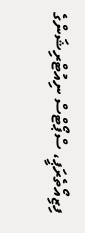ފިޒިއޯތެރަޕީ، ސްޕޯޓްސް ނިއުޓްރިޝަންގެ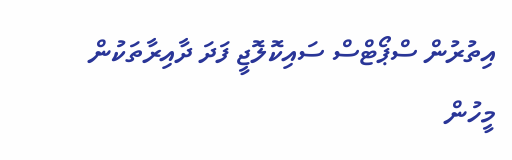އިތުރުން ސްޕޯޓްސް ސައިކޮލޮޖީ ފަދަ ދާއިރާތަކުން މީހުން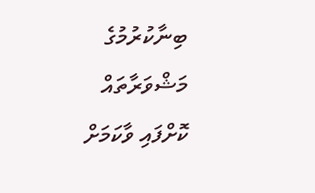ބިނާކުރުމުގެ މަޝްވަރާތައް ކޮށްފައި ވާކަމަށް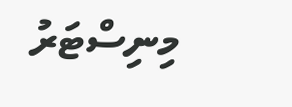މިނިސްޓަރު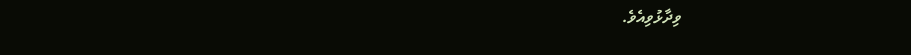ވިދާޅުވިއެވެ.